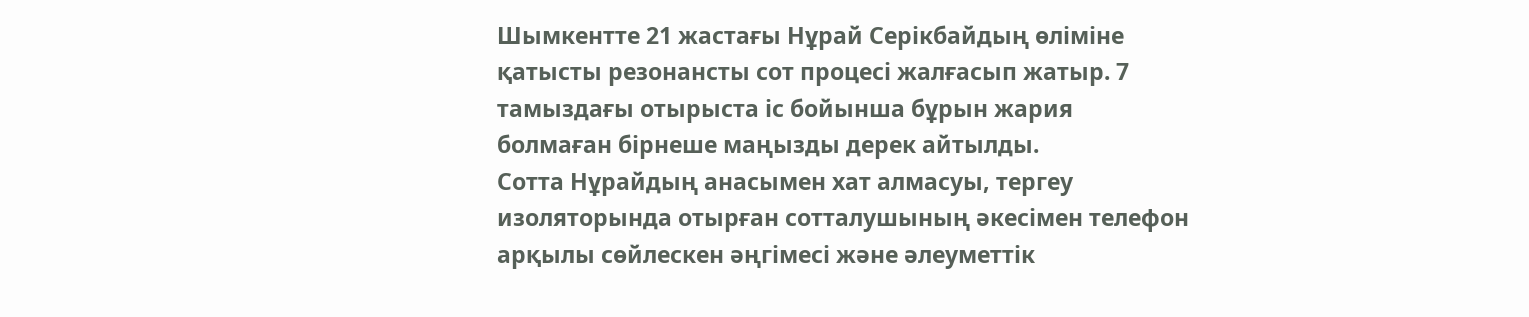Шымкентте 21 жастағы Нұрай Серікбайдың өліміне қатысты резонансты сот процесі жалғасып жатыр. 7 тамыздағы отырыста іс бойынша бұрын жария болмаған бірнеше маңызды дерек айтылды.
Сотта Нұрайдың анасымен хат алмасуы, тергеу изоляторында отырған сотталушының әкесімен телефон арқылы сөйлескен әңгімесі және әлеуметтік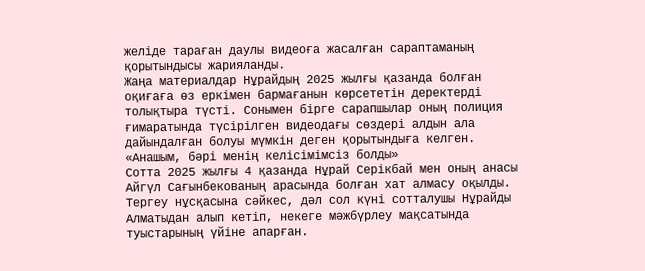желіде тараған даулы видеоға жасалған сараптаманың қорытындысы жарияланды.
Жаңа материалдар Нұрайдың 2025 жылғы қазанда болған оқиғаға өз еркімен бармағанын көрсететін деректерді толықтыра түсті. Сонымен бірге сарапшылар оның полиция ғимаратында түсірілген видеодағы сөздері алдын ала дайындалған болуы мүмкін деген қорытындыға келген.
«Анашым, бәрі менің келісімімсіз болды»
Сотта 2025 жылғы 4 қазанда Нұрай Серікбай мен оның анасы Айгүл Сағынбекованың арасында болған хат алмасу оқылды.
Тергеу нұсқасына сәйкес, дәл сол күні сотталушы Нұрайды Алматыдан алып кетіп, некеге мәжбүрлеу мақсатында туыстарының үйіне апарған.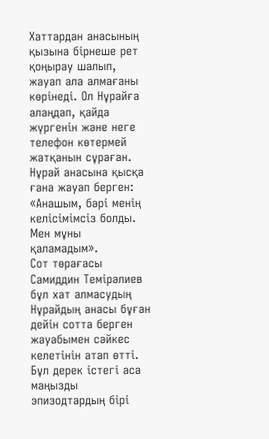Хаттардан анасының қызына бірнеше рет қоңырау шалып, жауап ала алмағаны көрінеді. Ол Нұрайға алаңдап, қайда жүргенін және неге телефон көтермей жатқанын сұраған.
Нұрай анасына қысқа ғана жауап берген:
«Анашым, бәрі менің келісімімсіз болды. Мен мұны қаламадым».
Сот төрағасы Самиддин Темірәлиев бұл хат алмасудың Нұрайдың анасы бұған дейін сотта берген жауабымен сәйкес келетінін атап өтті.
Бұл дерек істегі аса маңызды эпизодтардың бірі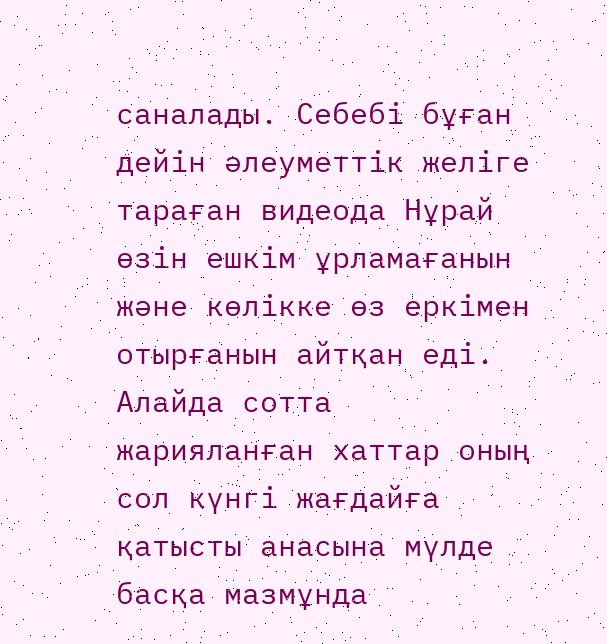саналады. Себебі бұған дейін әлеуметтік желіге тараған видеода Нұрай өзін ешкім ұрламағанын және көлікке өз еркімен отырғанын айтқан еді.
Алайда сотта жарияланған хаттар оның сол күнгі жағдайға қатысты анасына мүлде басқа мазмұнда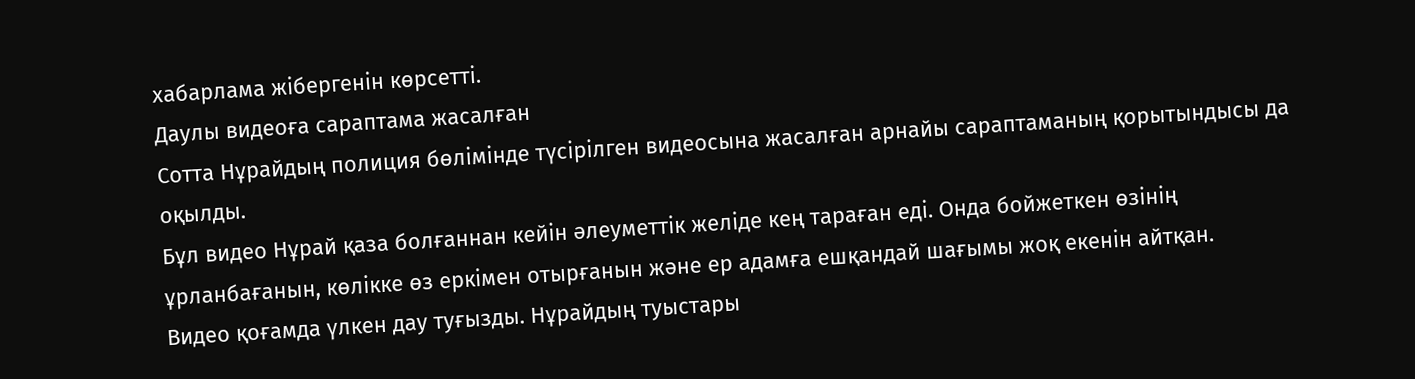хабарлама жібергенін көрсетті.
Даулы видеоға сараптама жасалған
Сотта Нұрайдың полиция бөлімінде түсірілген видеосына жасалған арнайы сараптаманың қорытындысы да оқылды.
Бұл видео Нұрай қаза болғаннан кейін әлеуметтік желіде кең тараған еді. Онда бойжеткен өзінің ұрланбағанын, көлікке өз еркімен отырғанын және ер адамға ешқандай шағымы жоқ екенін айтқан.
Видео қоғамда үлкен дау туғызды. Нұрайдың туыстары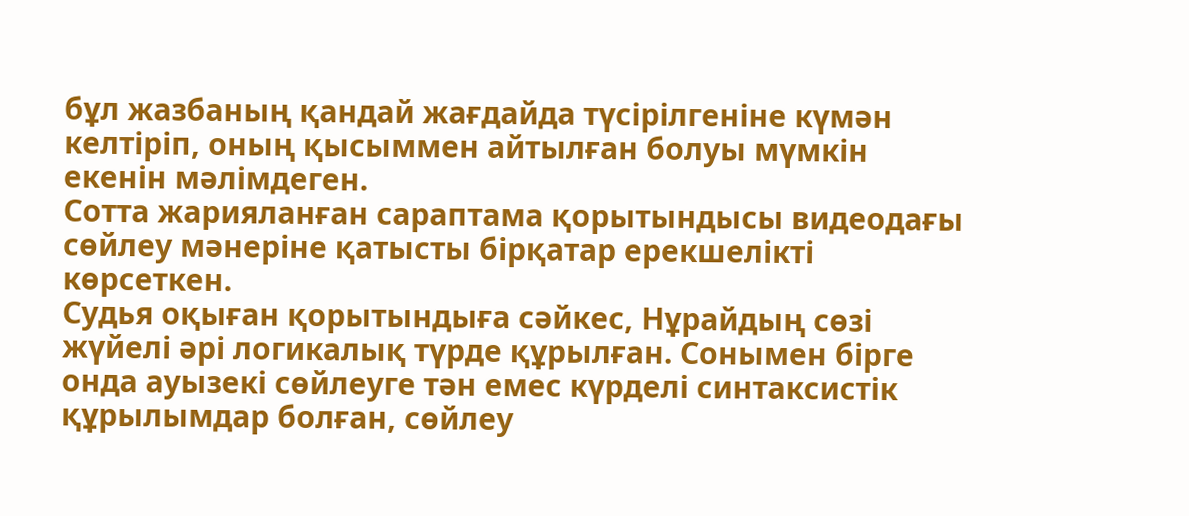бұл жазбаның қандай жағдайда түсірілгеніне күмән келтіріп, оның қысыммен айтылған болуы мүмкін екенін мәлімдеген.
Сотта жарияланған сараптама қорытындысы видеодағы сөйлеу мәнеріне қатысты бірқатар ерекшелікті көрсеткен.
Судья оқыған қорытындыға сәйкес, Нұрайдың сөзі жүйелі әрі логикалық түрде құрылған. Сонымен бірге онда ауызекі сөйлеуге тән емес күрделі синтаксистік құрылымдар болған, сөйлеу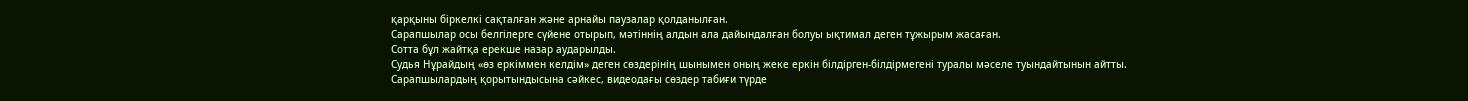қарқыны біркелкі сақталған және арнайы паузалар қолданылған.
Сарапшылар осы белгілерге сүйене отырып, мәтіннің алдын ала дайындалған болуы ықтимал деген тұжырым жасаған.
Сотта бұл жайтқа ерекше назар аударылды.
Судья Нұрайдың «өз еркіммен келдім» деген сөздерінің шынымен оның жеке еркін білдірген-білдірмегені туралы мәселе туындайтынын айтты.
Сарапшылардың қорытындысына сәйкес, видеодағы сөздер табиғи түрде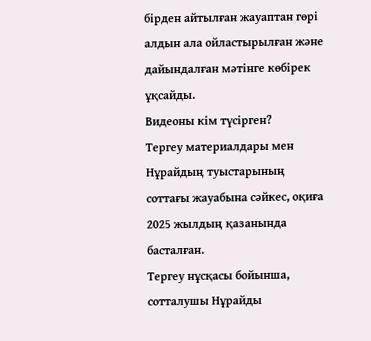бірден айтылған жауаптан гөрі алдын ала ойластырылған және дайындалған мәтінге көбірек ұқсайды.
Видеоны кім түсірген?
Тергеу материалдары мен Нұрайдың туыстарының соттағы жауабына сәйкес, оқиға 2025 жылдың қазанында басталған.
Тергеу нұсқасы бойынша, сотталушы Нұрайды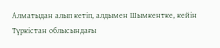Алматыдан алып кетіп, алдымен Шымкентке, кейін Түркістан облысындағы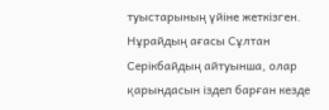туыстарының үйіне жеткізген.
Нұрайдың ағасы Сұлтан Серікбайдың айтуынша, олар қарындасын іздеп барған кезде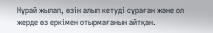Нұрай жылап, өзін алып кетуді сұраған және ол жерде өз еркімен отырмағанын айтқан.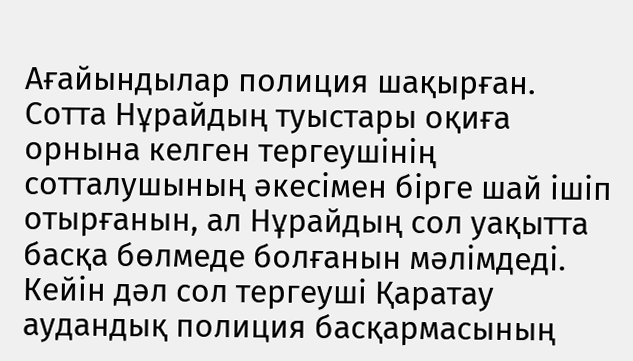Ағайындылар полиция шақырған.
Сотта Нұрайдың туыстары оқиға орнына келген тергеушінің сотталушының әкесімен бірге шай ішіп отырғанын, ал Нұрайдың сол уақытта басқа бөлмеде болғанын мәлімдеді.
Кейін дәл сол тергеуші Қаратау аудандық полиция басқармасының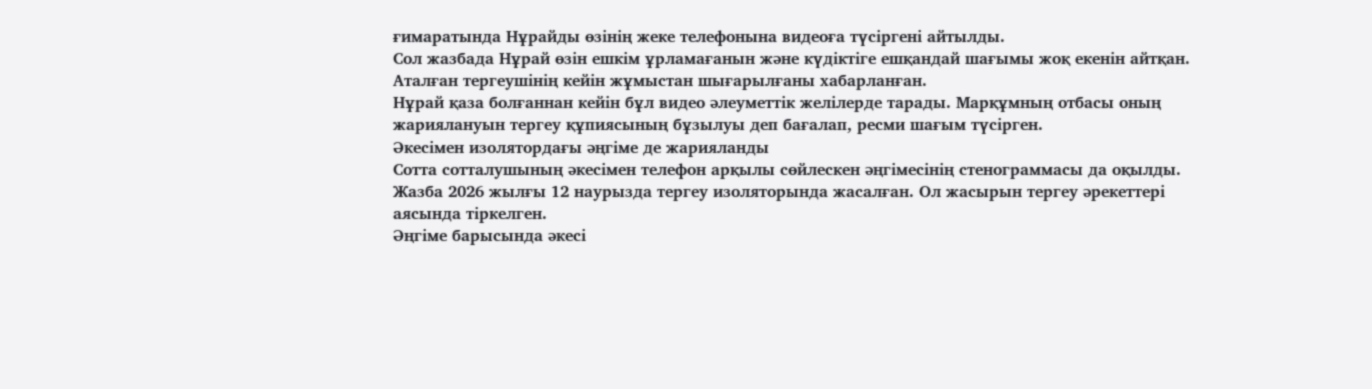ғимаратында Нұрайды өзінің жеке телефонына видеоға түсіргені айтылды.
Сол жазбада Нұрай өзін ешкім ұрламағанын және күдіктіге ешқандай шағымы жоқ екенін айтқан.
Аталған тергеушінің кейін жұмыстан шығарылғаны хабарланған.
Нұрай қаза болғаннан кейін бұл видео әлеуметтік желілерде тарады. Марқұмның отбасы оның жариялануын тергеу құпиясының бұзылуы деп бағалап, ресми шағым түсірген.
Әкесімен изолятордағы әңгіме де жарияланды
Сотта сотталушының әкесімен телефон арқылы сөйлескен әңгімесінің стенограммасы да оқылды.
Жазба 2026 жылғы 12 наурызда тергеу изоляторында жасалған. Ол жасырын тергеу әрекеттері аясында тіркелген.
Әңгіме барысында әкесі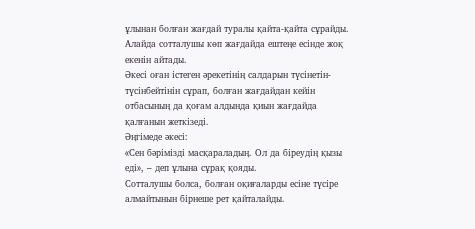ұлынан болған жағдай туралы қайта-қайта сұрайды. Алайда сотталушы көп жағдайда ештеңе есінде жоқ екенін айтады.
Әкесі оған істеген әрекетінің салдарын түсінетін-түсінбейтінін сұрап, болған жағдайдан кейін отбасының да қоғам алдында қиын жағдайда қалғанын жеткізеді.
Әңгімеде әкесі:
«Сен бәрімізді масқараладың. Ол да біреудің қызы еді», – деп ұлына сұрақ қояды.
Сотталушы болса, болған оқиғаларды есіне түсіре алмайтынын бірнеше рет қайталайды.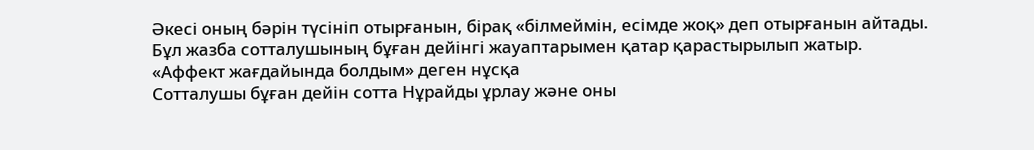Әкесі оның бәрін түсініп отырғанын, бірақ «білмеймін, есімде жоқ» деп отырғанын айтады.
Бұл жазба сотталушының бұған дейінгі жауаптарымен қатар қарастырылып жатыр.
«Аффект жағдайында болдым» деген нұсқа
Сотталушы бұған дейін сотта Нұрайды ұрлау және оны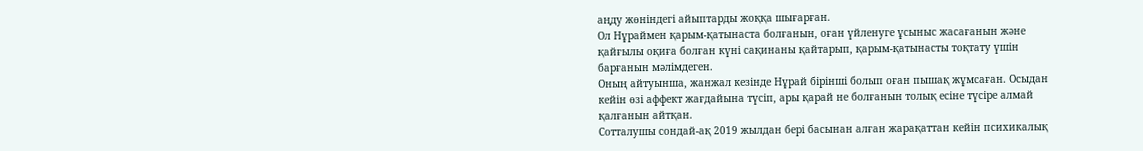аңду жөніндегі айыптарды жоққа шығарған.
Ол Нұраймен қарым-қатынаста болғанын, оған үйленуге ұсыныс жасағанын және қайғылы оқиға болған күні сақинаны қайтарып, қарым-қатынасты тоқтату үшін барғанын мәлімдеген.
Оның айтуынша, жанжал кезінде Нұрай бірінші болып оған пышақ жұмсаған. Осыдан кейін өзі аффект жағдайына түсіп, ары қарай не болғанын толық есіне түсіре алмай қалғанын айтқан.
Сотталушы сондай-ақ 2019 жылдан бері басынан алған жарақаттан кейін психикалық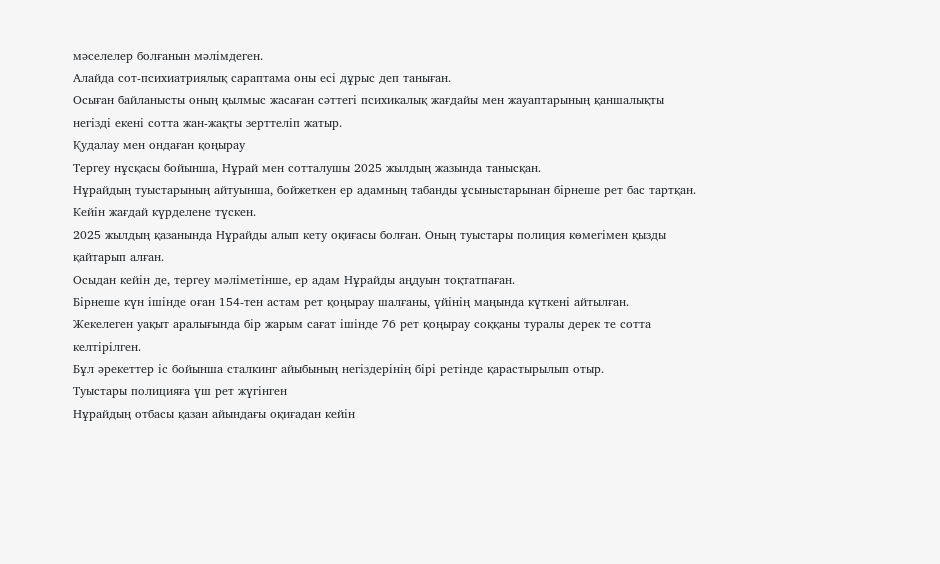мәселелер болғанын мәлімдеген.
Алайда сот-психиатриялық сараптама оны есі дұрыс деп таныған.
Осыған байланысты оның қылмыс жасаған сәттегі психикалық жағдайы мен жауаптарының қаншалықты негізді екені сотта жан-жақты зерттеліп жатыр.
Қудалау мен ондаған қоңырау
Тергеу нұсқасы бойынша, Нұрай мен сотталушы 2025 жылдың жазында танысқан.
Нұрайдың туыстарының айтуынша, бойжеткен ер адамның табанды ұсыныстарынан бірнеше рет бас тартқан.
Кейін жағдай күрделене түскен.
2025 жылдың қазанында Нұрайды алып кету оқиғасы болған. Оның туыстары полиция көмегімен қызды қайтарып алған.
Осыдан кейін де, тергеу мәліметінше, ер адам Нұрайды аңдуын тоқтатпаған.
Бірнеше күн ішінде оған 154-тен астам рет қоңырау шалғаны, үйінің маңында күткені айтылған.
Жекелеген уақыт аралығында бір жарым сағат ішінде 76 рет қоңырау соққаны туралы дерек те сотта келтірілген.
Бұл әрекеттер іс бойынша сталкинг айыбының негіздерінің бірі ретінде қарастырылып отыр.
Туыстары полицияға үш рет жүгінген
Нұрайдың отбасы қазан айындағы оқиғадан кейін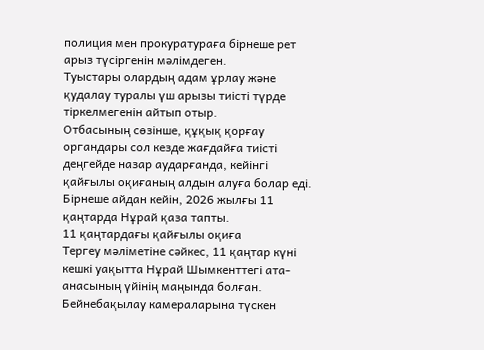полиция мен прокуратураға бірнеше рет арыз түсіргенін мәлімдеген.
Туыстары олардың адам ұрлау және қудалау туралы үш арызы тиісті түрде тіркелмегенін айтып отыр.
Отбасының сөзінше, құқық қорғау органдары сол кезде жағдайға тиісті деңгейде назар аударғанда, кейінгі қайғылы оқиғаның алдын алуға болар еді.
Бірнеше айдан кейін, 2026 жылғы 11 қаңтарда Нұрай қаза тапты.
11 қаңтардағы қайғылы оқиға
Тергеу мәліметіне сәйкес, 11 қаңтар күні кешкі уақытта Нұрай Шымкенттегі ата-анасының үйінің маңында болған.
Бейнебақылау камераларына түскен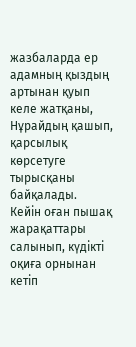жазбаларда ер адамның қыздың артынан қуып келе жатқаны, Нұрайдың қашып, қарсылық көрсетуге тырысқаны байқалады.
Кейін оған пышақ жарақаттары салынып, күдікті оқиға орнынан кетіп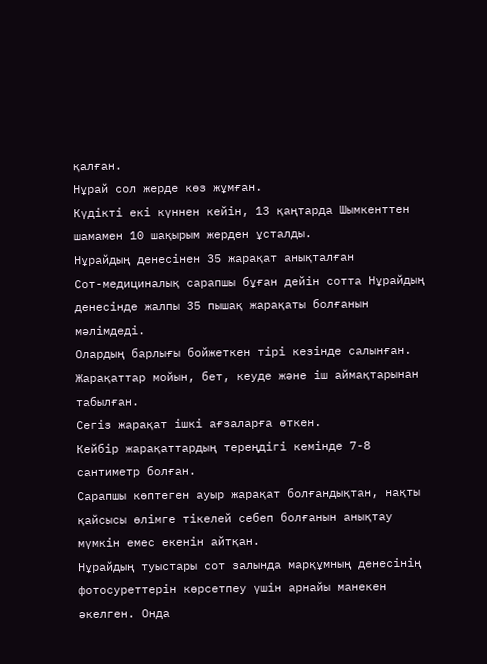қалған.
Нұрай сол жерде көз жұмған.
Күдікті екі күннен кейін, 13 қаңтарда Шымкенттен шамамен 10 шақырым жерден ұсталды.
Нұрайдың денесінен 35 жарақат анықталған
Сот-медициналық сарапшы бұған дейін сотта Нұрайдың денесінде жалпы 35 пышақ жарақаты болғанын мәлімдеді.
Олардың барлығы бойжеткен тірі кезінде салынған.
Жарақаттар мойын, бет, кеуде және іш аймақтарынан табылған.
Сегіз жарақат ішкі ағзаларға өткен.
Кейбір жарақаттардың тереңдігі кемінде 7-8 сантиметр болған.
Сарапшы көптеген ауыр жарақат болғандықтан, нақты қайсысы өлімге тікелей себеп болғанын анықтау мүмкін емес екенін айтқан.
Нұрайдың туыстары сот залында марқұмның денесінің фотосуреттерін көрсетпеу үшін арнайы манекен әкелген. Онда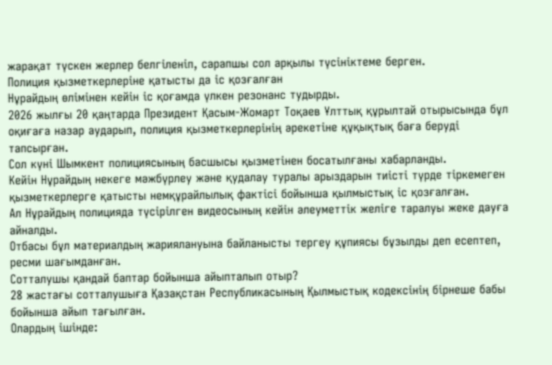жарақат түскен жерлер белгіленіп, сарапшы сол арқылы түсініктеме берген.
Полиция қызметкерлеріне қатысты да іс қозғалған
Нұрайдың өлімінен кейін іс қоғамда үлкен резонанс тудырды.
2026 жылғы 20 қаңтарда Президент Қасым-Жомарт Тоқаев Ұлттық құрылтай отырысында бұл оқиғаға назар аударып, полиция қызметкерлерінің әрекетіне құқықтық баға беруді тапсырған.
Сол күні Шымкент полициясының басшысы қызметінен босатылғаны хабарланды.
Кейін Нұрайдың некеге мәжбүрлеу және қудалау туралы арыздарын тиісті түрде тіркемеген қызметкерлерге қатысты немқұрайлылық фактісі бойынша қылмыстық іс қозғалған.
Ал Нұрайдың полицияда түсірілген видеосының кейін әлеуметтік желіге таралуы жеке дауға айналды.
Отбасы бұл материалдың жариялануына байланысты тергеу құпиясы бұзылды деп есептеп, ресми шағымданған.
Сотталушы қандай баптар бойынша айыпталып отыр?
28 жастағы сотталушыға Қазақстан Республикасының Қылмыстық кодексінің бірнеше бабы бойынша айып тағылған.
Олардың ішінде: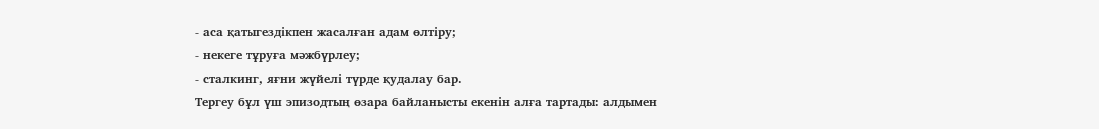- аса қатыгездікпен жасалған адам өлтіру;
- некеге тұруға мәжбүрлеу;
- сталкинг, яғни жүйелі түрде қудалау бар.
Тергеу бұл үш эпизодтың өзара байланысты екенін алға тартады: алдымен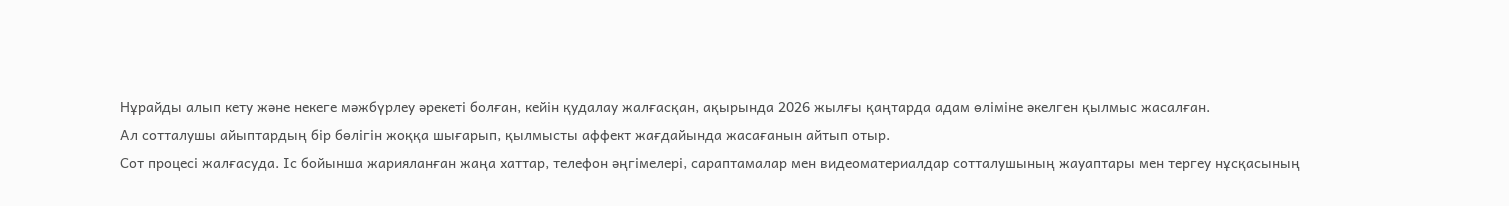Нұрайды алып кету және некеге мәжбүрлеу әрекеті болған, кейін қудалау жалғасқан, ақырында 2026 жылғы қаңтарда адам өліміне әкелген қылмыс жасалған.
Ал сотталушы айыптардың бір бөлігін жоққа шығарып, қылмысты аффект жағдайында жасағанын айтып отыр.
Сот процесі жалғасуда. Іс бойынша жарияланған жаңа хаттар, телефон әңгімелері, сараптамалар мен видеоматериалдар сотталушының жауаптары мен тергеу нұсқасының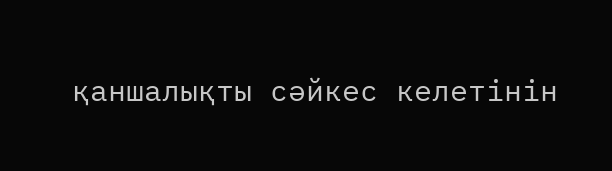қаншалықты сәйкес келетінін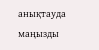анықтауда маңызды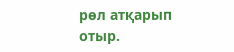рөл атқарып отыр.